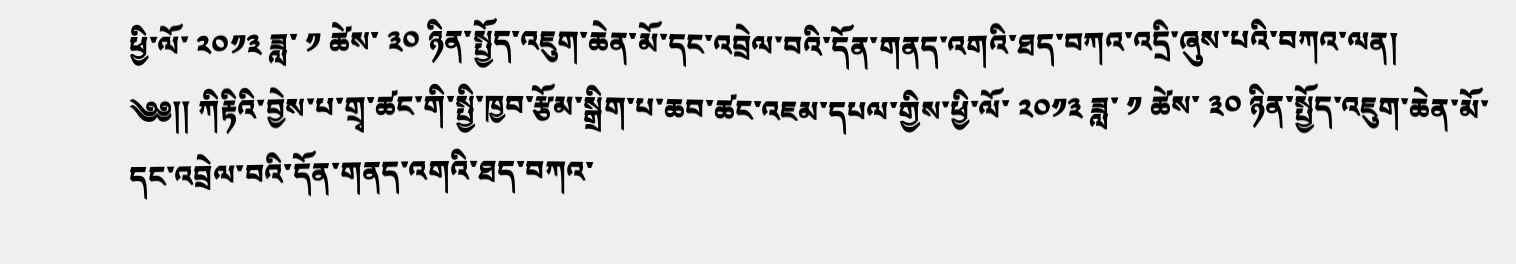ཕྱི་ལོ་ ༢༠༡༣ ཟླ་ ༡ ཚེས་ ༣༠ ཉིན་སྤྱོད་འཇུག་ཆེན་མོ་དང་འབྲེལ་བའི་དོན་གནད་འགའི་ཐད་བཀའ་འདྲི་ཞུས་པའི་བཀའ་ལན།
༄༅།། ཀིརྟིའི་བྱེས་པ་གྲྭ་ཚང་གི་སྤྱི་ཁྱབ་རྩོམ་སྒྲིག་པ་ཆབ་ཚང་འཇམ་དཔལ་གྱིས་ཕྱི་ལོ་ ༢༠༡༣ ཟླ་ ༡ ཚེས་ ༣༠ ཉིན་སྤྱོད་འཇུག་ཆེན་མོ་དང་འབྲེལ་བའི་དོན་གནད་འགའི་ཐད་བཀའ་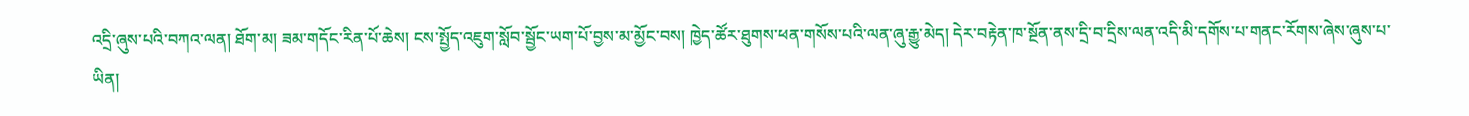འདྲི་ཞུས་པའི་བཀའ་ལན། ཐོག་མ། ཟམ་གདོང་རིན་པོ་ཆེས། ངས་སྤྱོད་འཇུག་སློབ་སྦྱོང་ཡག་པོ་བྱས་མ་མྱོང་བས། ཁྱེད་ཚོར་ཐུགས་ཕན་གསོས་པའི་ལན་ཞུ་རྒྱུ་མེད། དེར་བརྟེན་ཁ་སྔོན་ནས་དྲི་བ་དྲིས་ལན་འདི་མི་དགོས་པ་གནང་རོགས་ཞེས་ཞུས་པ་ཡིན།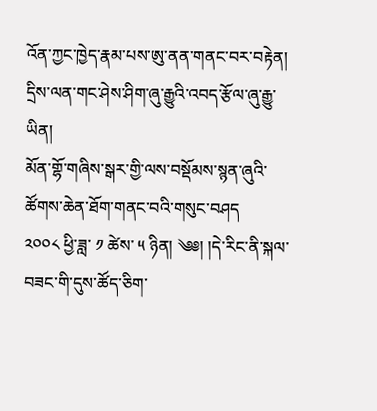འོན་ཀྱང་ཁྱེད་རྣམ་པས་ཨུ་ནན་གནང་བར་བརྟེན། དྲིས་ལན་གང་ཤེས་ཤིག་ཞུ་རྒྱུའི་འབད་རྩོལ་ཞུ་རྒྱུ་ཡིན།
མོན་གྷོ་གཞིས་སྒར་གྱི་ལས་བསྡོམས་སྙན་ཞུའི་ཚོགས་ཆེན་ཐོག་གནང་བའི་གསུང་བཤད
༢༠༠༨ ཕྱི་ཟླ་ ༡ ཚེས་ ༥ ཉིན། ༄༅། །དེ་རིང་ནི་སྐལ་བཟང་གི་དུས་ཚོད་ཅིག་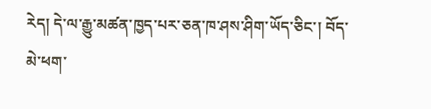རེད། དེ་ལ་རྒྱུ་མཚན་ཁྱད་པར་ཅན་ཁ་ཤས་ཤིག་ཡོད་ཅིང་། བོད་མེ་ཕག་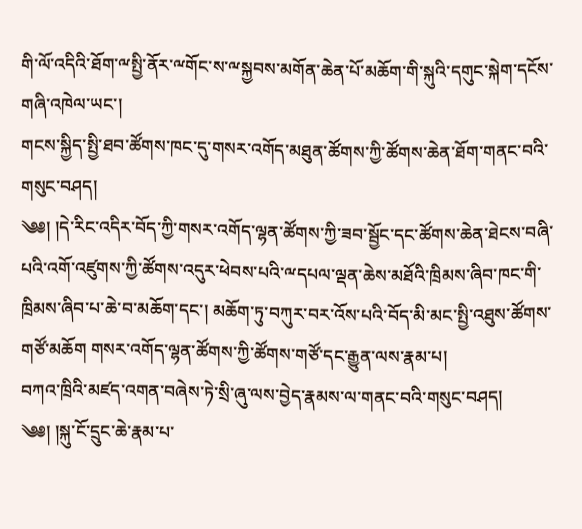གི་ལོ་འདིའི་ཐོག་ྋསྤྱི་ནོར་ྋགོང་ས་ྋསྐྱབས་མགོན་ཆེན་པོ་མཆོག་གི་སྐུའི་དགུང་སྐེག་དངོས་གཞི་འཁེལ་ཡང་།
གངས་སྐྱིད་སྤྱི་ཐབ་ཚོགས་ཁང་དུ་གསར་འགོད་མཐུན་ཚོགས་ཀྱི་ཚོགས་ཆེན་ཐོག་གནང་བའི་གསུང་བཤད།
༄༅། །དེ་རིང་འདིར་བོད་ཀྱི་གསར་འགོད་ལྷན་ཚོགས་ཀྱི་ཟབ་སྦྱོང་དང་ཚོགས་ཆེན་ཐེངས་བཞི་པའི་འགོ་འཛུགས་ཀྱི་ཚོགས་འདུར་ཕེབས་པའི་ྋདཔལ་ལྡན་ཆེས་མཐོའི་ཁྲིམས་ཞིབ་ཁང་གི་ཁྲིམས་ཞིབ་པ་ཆེ་བ་མཆོག་དང་། མཆོག་ཏུ་བཀུར་བར་འོས་པའི་བོད་མི་མང་སྤྱི་འཐུས་ཚོགས་གཙོ་མཆོག གསར་འགོད་ལྷན་ཚོགས་ཀྱི་ཚོགས་གཙོ་དང་རྒྱུན་ལས་རྣམ་པ།
བཀའ་ཁྲིའི་མཛད་འགན་བཞེས་ཏེ་སྲི་ཞུ་ལས་བྱེད་རྣམས་ལ་གནང་བའི་གསུང་བཤད།
༄༅། །སྐུ་ངོ་དྲུང་ཆེ་རྣམ་པ་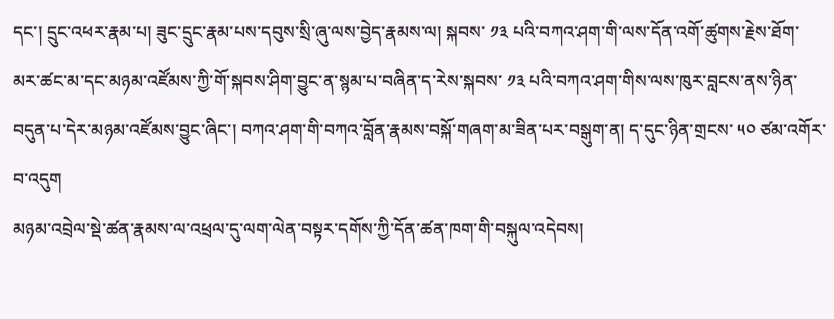དང་། དྲུང་འཕར་རྣམ་པ། ཟུང་དྲུང་རྣམ་པས་དབུས་སྲི་ཞུ་ལས་བྱེད་རྣམས་ལ། སྐབས་ ༡༣ པའི་བཀའ་ཤག་གི་ལས་དོན་འགོ་ཚུགས་རྗེས་ཐོག་མར་ཚང་མ་དང་མཉམ་འཛོམས་ཀྱི་གོ་སྐབས་ཤིག་བྱུང་ན་སྙམ་པ་བཞིན་ད་རེས་སྐབས་ ༡༣ པའི་བཀའ་ཤག་གིས་ལས་ཁུར་བླངས་ནས་ཉིན་བདུན་པ་དེར་མཉམ་འཛོམས་བྱུང་ཞིང་། བཀའ་ཤག་གི་བཀའ་བློན་རྣམས་བསྐོ་གཞག་མ་ཟིན་པར་བསྒུག་ན། ད་དུང་ཉིན་གྲངས་ ༥༠ ཙམ་འགོར་བ་འདུག
མཉམ་འབྲེལ་སྡེ་ཚན་རྣམས་ལ་འཕྲལ་དུ་ལག་ལེན་བསྟར་དགོས་ཀྱི་དོན་ཚན་ཁག་གི་བསྐུལ་འདེབས།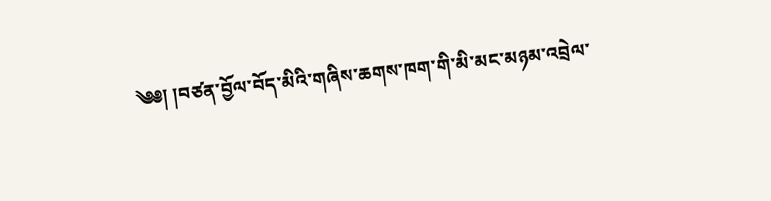༄༅། །བཙན་བྱོལ་བོད་མིའི་གཞིས་ཆགས་ཁག་གི་མི་མང་མཉམ་འབྲེལ་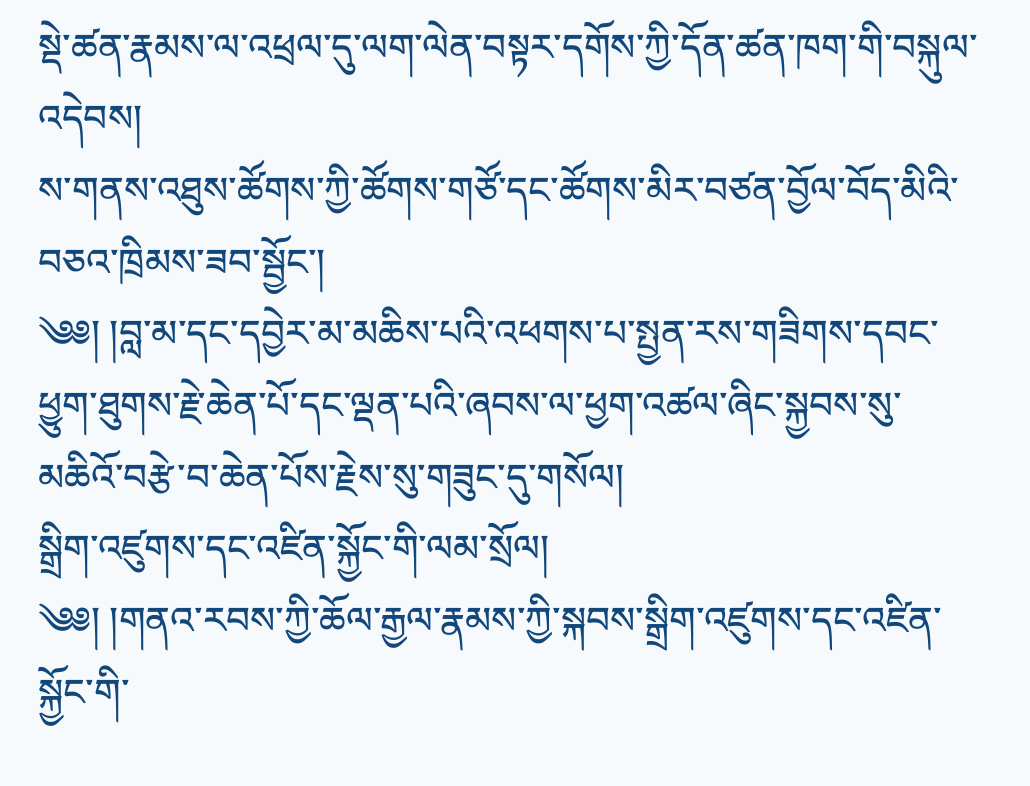སྡེ་ཚན་རྣམས་ལ་འཕྲལ་དུ་ལག་ལེན་བསྟར་དགོས་ཀྱི་དོན་ཚན་ཁག་གི་བསྐུལ་འདེབས།
ས་གནས་འཐུས་ཚོགས་ཀྱི་ཚོགས་གཙོ་དང་ཚོགས་མིར་བཙན་བྱོལ་བོད་མིའི་བཅའ་ཁྲིམས་ཟབ་སྦྱོང་།
༄༅། །བླ་མ་དང་དབྱེར་མ་མཆིས་པའི་འཕགས་པ་སྤྱན་རས་གཟིགས་དབང་ཕྱུག་ཐུགས་རྗེ་ཆེན་པོ་དང་ལྡན་པའི་ཞབས་ལ་ཕྱག་འཚལ་ཞིང་སྐྱབས་སུ་མཆིའོ་བརྩེ་བ་ཆེན་པོས་རྗེས་སུ་གཟུང་དུ་གསོལ།
སྒྲིག་འཛུགས་དང་འཛིན་སྐྱོང་གི་ལམ་སྲོལ།
༄༅། །གནའ་རབས་ཀྱི་ཆོལ་རྒྱལ་རྣམས་ཀྱི་སྐབས་སྒྲིག་འཛུགས་དང་འཛིན་སྐྱོང་གི་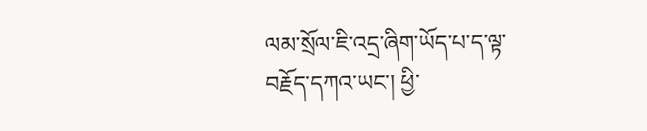ལམ་སྲོལ་ཇི་འདྲ་ཞིག་ཡོད་པ་ད་ལྟ་བརྗོད་དཀའ་ཡང་། ཕྱི་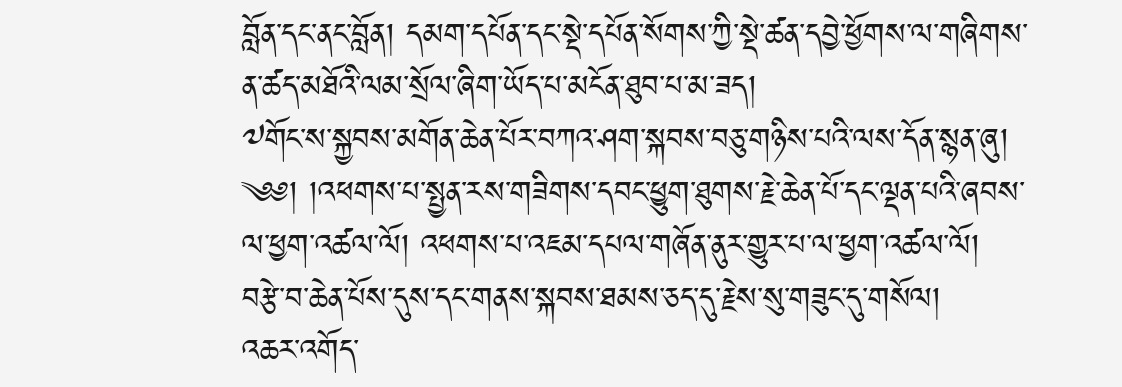བློན་དང་ནང་བློན། དམག་དཔོན་དང་སྡེ་དཔོན་སོགས་ཀྱི་སྡེ་ཚན་དབྱེ་ཕྱོགས་ལ་གཞིགས་ན་ཚད་མཐོའི་ལམ་སྲོལ་ཞིག་ཡོད་པ་མངོན་ཐུབ་པ་མ་ཟད།
༧གོང་ས་སྐྱབས་མགོན་ཆེན་པོར་བཀའ་ཤག་སྐབས་བཅུ་གཉིས་པའི་ལས་དོན་སྙན་ཞུ།
༄༅། །འཕགས་པ་སྤྱན་རས་གཟིགས་དབང་ཕྱུག་ཐུགས་རྗེ་ཆེན་པོ་དང་ལྡན་པའི་ཞབས་ལ་ཕྱག་འཚལ་ལོ། འཕགས་པ་འཇམ་དཔལ་གཞོན་ནུར་གྱུར་པ་ལ་ཕྱག་འཚལ་ལོ། བརྩེ་བ་ཆེན་པོས་དུས་དང་གནས་སྐབས་ཐམས་ཅད་དུ་རྗེས་སུ་གཟུང་དུ་གསོལ།
འཆར་འགོད་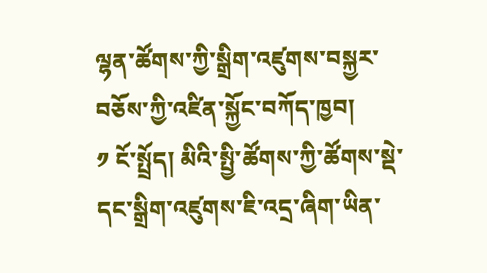ལྷན་ཚོགས་ཀྱི་སྒྲིག་འཛུགས་བསྐྱར་བཅོས་ཀྱི་འཛིན་སྐྱོང་བཀོད་ཁྱབ།
༡ ངོ་སྤྲོད། མིའི་སྤྱི་ཚོགས་ཀྱི་ཚོགས་སྡེ་དང་སྒྲིག་འཛུགས་ཇི་འདྲ་ཞིག་ཡིན་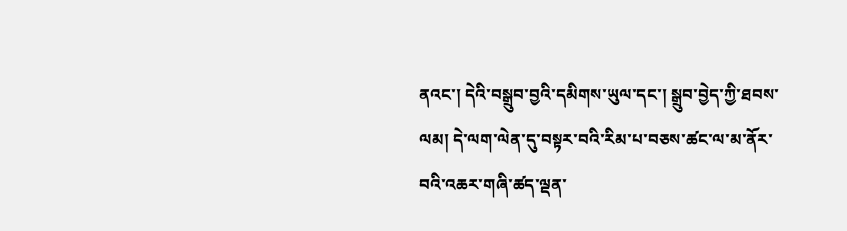ནའང་། དེའི་བསྒྲུབ་བྱའི་དམིགས་ཡུལ་དང་། སྒྲུབ་བྱེད་ཀྱི་ཐབས་ལམ། དེ་ལག་ལེན་དུ་བསྟར་བའི་རིམ་པ་བཅས་ཚང་ལ་མ་ནོར་བའི་འཆར་གཞི་ཚད་ལྡན་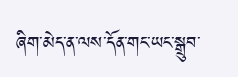ཞིག་མེད་ན་ལས་དོན་གང་ཡང་སྒྲུབ་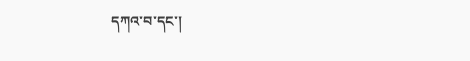དཀའ་བ་དང་།